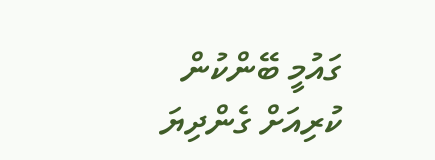ގައުމީ ބޭންކުން ކުރިއަށް ގެންދިޔަ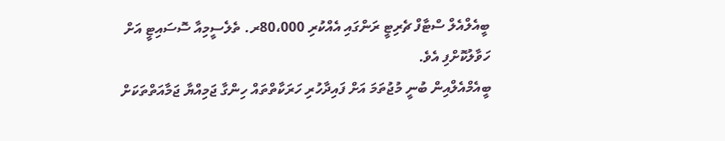ބީއެލްއެލް ސްޓާފް ޗެރިޓީ ރަންގައި އެއްކުރި 80،000ރ. ތެލެސީމިއާ ސޮސައިޓީ އަށް ހަވާލުކޮށްފި އެވެ.
ބީއެމްއެލްއިން ބުނީ މުޖުތަމަ އަށް ފައިދާހުރި ހަރަކާތްތައް ހިންގާ ޖަމިއްޔާ ޖަމާއަތްތަކަށް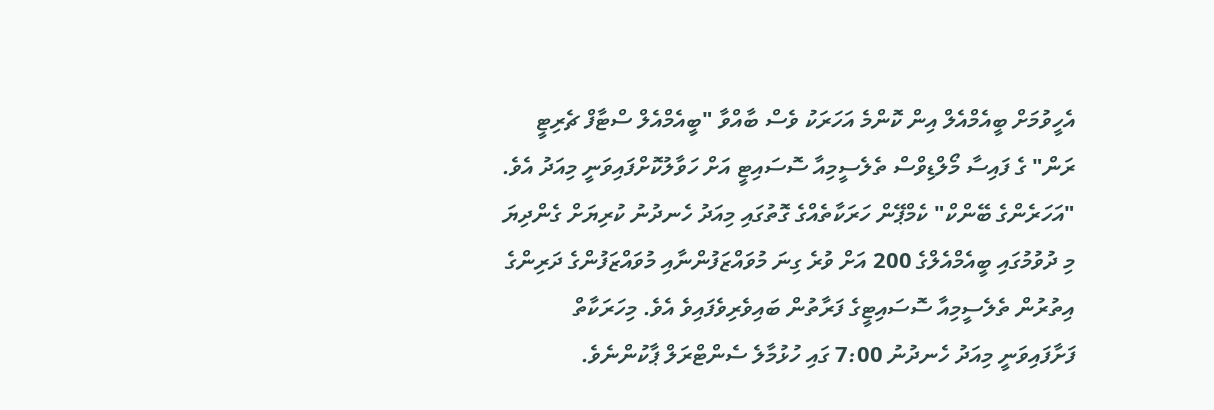އެހީވުމަށް ބީއެމްއެލް އިން ކޮންމެ އަހަރަކު ވެސް ބާއްވާ "ބީއެމްއެލް ސްޓާފް ޗެރިޓީ ރަން" ގެ ފައިސާ މޯލްޑިވްސް ތެލެސީމިއާ ސޮސައިޓީ އަށް ހަވާލުކޮށްފައިވަނީ މިއަދު އެވެ.
"އަހަރެންގެ ބޭންކް" ކެމްޕޭން ހަރަކާތެއްގެ ގޮތުގައި މިއަދު ހެނދުނު ކުރިޔަށް ގެންދިޔަ މި ދުވުމުގައި ބީއެމްއެލްގެ 200 އަށް ވުރެ ގިނަ މުވައްޒަފުންނާއި މުވައްޒަފުންގެ ދަރިންގެ އިތުރުން ތެލެސީމިއާ ސޮސައިޓީގެ ފަރާތުން ބައިވެރިވެފައިވެ އެވެ. މިހަރަކާތް ފަށާފައިވަނީ މިއަދު ހެނދުނު 7:00 ގައި ހުޅުމާލެ ސެންޓްރަލް ޕާކުންނެވެ.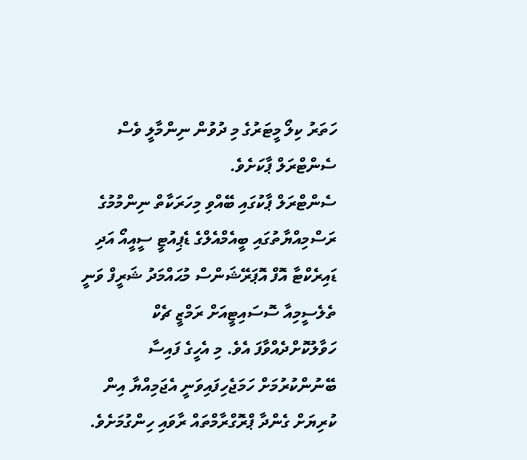ހަތަރު ކިލޯ މީޓަރުގެ މި ދުވުން ނިންމާލީ ވެސް ސެންޓްރަލް ޕާކަށެވެ.
ސެންޓްރަލް ޕާކުގައި ބޭއްވި މިހަރަކާތް ނިންމުމުގެ ރަސްމިއްޔާތުގައި ބީއެމްއެލްގެ ޑެޕިއުޓީ ސީއީއޯ އަދި ޑައިރެކްޓާ އޮފް އޮޕަރޭޝަންސް މުޙައްމަދު ޝަރީފް ވަނީ ތެލެސީމިއާ ސޮސައިޓީއަށް ރަމްޒީ ޗެކް ހަވާލުކޮށްދެއްވާފަ އެވެ. މި އެހީގެ ފައިސާ ބޭނުންކުރުމަށް ހަމަޖެހިފައިވަނީ އެޖަމިއްޔާ އިން ކުރިޔަށް ގެންދާ ޕްރޮގްރާމްތައް ރާވައި ހިންގުމަށެވެ.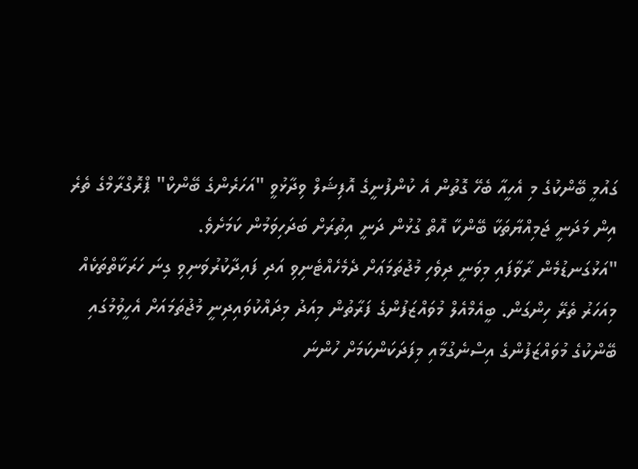ގައުމީ ބޭންކުގެ މި އެހީއާ ބެހޭ ގޮތުން އެ ކުންފުނީގެ އޮފިޝަލް ވިދާޅުވީ "އަހަރެންގެ ބޭންކް" ޕްރޮގްރާމްގެ ތެރެ އިން މަދަނީ ޖަމިއްޔާތަކާ ބޭންކާ އޮތް ގުޅުން ދަނީ އިތުރަށް ބަދަހިވަމުން ކަމަށެވެ.
"އަޅުގަނޑުމެން ރާވާފައި މިވަނީ ދިވެހި މުޖުތަމަޢަށް ދެމެހެއްޓެނިވި އަދި ފައިދާކުރުވަނިވި ގިނަ ހަރަކާތްތަކެއް މިއަހަރު ތެރޭ ހިންގަން. ބީއެމްއެލް މުވައްޒަފުންގެ ފަރާތުން މިއަދު މިދައްކުވައިދިނީ މުޖުތަމައަށް އެހީވުމުގައި ބޭންކުގެ މުވައްޒަފުންގެ އިސްނެގުމާއި މިފަދަކަންކަމަށް ހުންނަ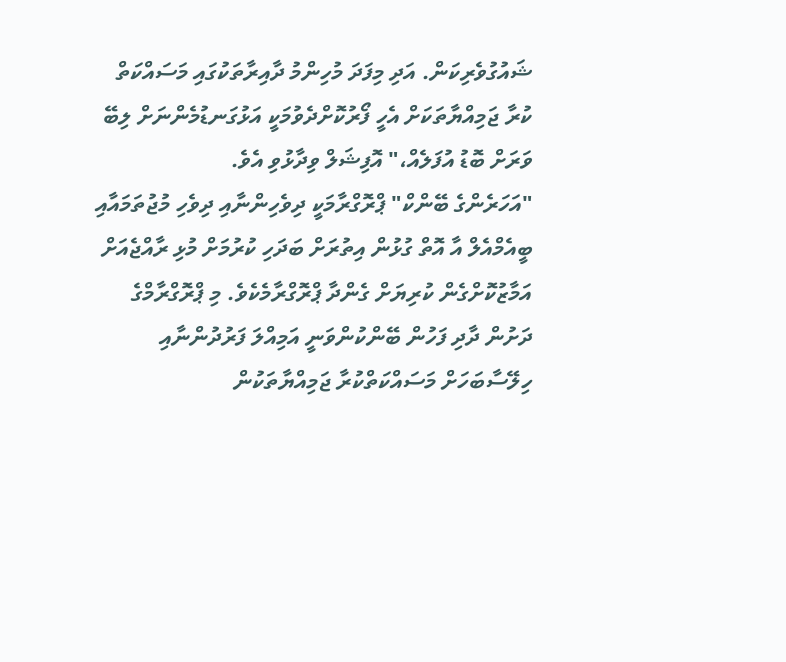ޝައުގުވެރިކަން. އަދި މިފަދަ މުހިންމު ދާއިރާތަކުގައި މަސައްކަތް ކުރާ ޖަމިއްޔާތަކަށް އެހީ ފޯރުކޮށްދެވުމަކީ އަޅުގަނޑުމެންނަށް ލިބޭ ވަރަށް ބޮޑު އުފަލެއް،" އޮފިޝަލް ވިދާޅުވި އެވެ.
"އަހަރެންގެ ބޭންކް" ޕްރޮގްރާމަކީ ދިވެހިންނާއި ދިވެހި މުޖުތަމައާއި ބީއެމްއެލް އާ އޮތް ގުޅުން އިތުރަށް ބަދަހި ކުރުމަށް މުޅި ރާއްޖެއަށް އަމާޒުކޮށްގެން ކުރިޔަށް ގެންދާ ޕްރޮގްރާމެކެވެ. މި ޕްރޮގްރާމްގެ ދަށުން ދާދި ފަހުން ބޭންކުންވަނީ އަމިއްލަ ފަރުދުންނާއި ހިލޭސާބަހަށް މަސައްކަތްކުރާ ޖަމިއްޔާތަކުން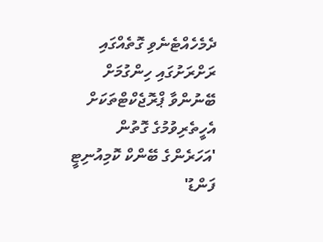ދެމެހެއްޓެނެވި ގޮތެއްގައި ރަށްރަށުގައި ހިންގުމަށް ބޭނުންވާ ޕްރޮޖެކްޓްތަކަށް އެހީތެރިވުމުގެ ގޮތުން 'އަހަރެންގެ ބޭންކް ކޮމިއުނިޓީ ފަންޑު'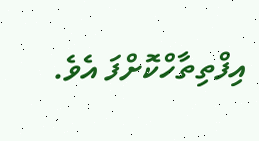އިފްތިތާހްކޮށްފަ އެވެ.